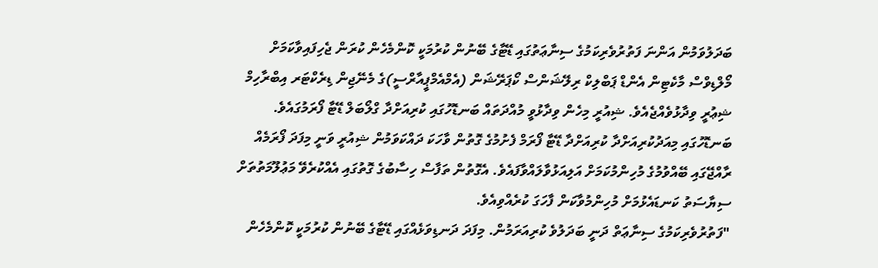ބަދަލުވަމުން އަންނަ ފަތުރުވެރިކަމުގެ ސިނާޢަތުގައި ޑޭޓާގެ ބޭނުން ކުރުމަކީ ކޮންމެހެން ކުރަން ޖެހިފައިވާކަމަށް މޯލްޑިވްސް މާކެޓިން އެންޑް ޕަބްލިކް ރިލޭޝަންސް ކޯޕަރޭޝަން (އެމްއެމްޕީއާރްސީ)ގެ މެނޭޖިން ޑިރެކްޓަރ އިބްރާހިމް ޝިޢުރީ ވިދާޅުވެއްޖެއެވެ. ޝިއުރީ މިހެން ވިދާޅުވީ މުއްދަތައް ބަނޑޮހުގައި ކުރިއަށްދާ ގްލޯބަލް ޑޭޓާ ފޯރަމުގައެވެ.
ބަނޑޮހުގައި މިއަދުކުރިއަށްދާ ކުރިއަށްދާ ޑޭޓާ ފޯރަމް ފެށުމުގެ ގޮތުން ވާހަކަ ދައްކަވަމުން ޝިއުރީ ވަނީ މިފަދަ ފޯރަމެއް ރާއްޖޭގައި ބޭއްވުމުގެ މުހިންމުކަމަށް އަލިއަޅުވާލައްވާފައެވެ. އެގޮތުން ތަފާސް ހިސާބުގެ ގޮތުގައި އެއްކުރެވޭ މަޢުލޫމަތުތަށް ސިޔާސަތު ކަނޑައެޅުމަށް މުހިންމުވާކަން ފާހަގަ ކުރެއްވިއެވެ.
"ފަތުރުވެރިކަމުގެ ސިނާޢަތް ދަނީ ބަދަލުވެ ކުރިއަރަމުން. މިފަދަ ދަނޑިވަޅެއްގައި ޑޭޓާގެ ބޭނުން ކުރުމަކީ ކޮންމެހެން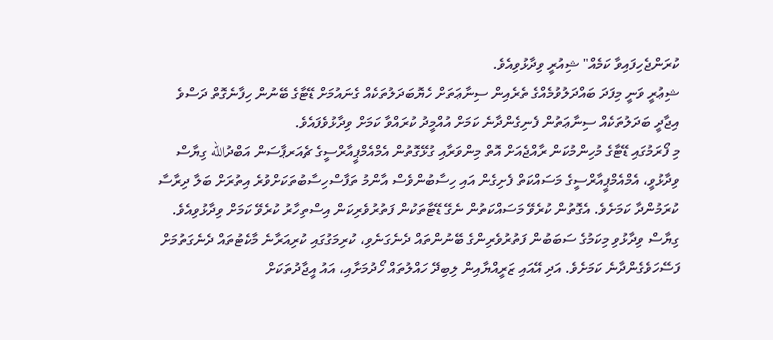ކުރަންޖެހިފައިވާ ކަމެއް" ޝިއުރީ ވިދާޅުވިއެވެ.
ޝިޢުރީ ވަނީ މިފަދަ ބައްދަލުވުމެއްގެ ތެރެއިން ސިނާޢަތަށް ހެޔޮބަދަލުތަކެއް ގެނައުމަށް ޑޭޓާގެ ބޭނުން ހިފާނެގޮތް ދަސްވެ އިޖާދީ ބަދަލުތަކެއް ސިނާޢަތުން ފެނިގެންދާނެ ކަމަށް އުއްމީދު ކުރައްވާ ކަމަށް ވިދާޅުވެފައެވެ.
މި ފޯރަމުގައި ޑޭޓާގެ މުހިންމުކަން ރާއްޖެއަށް އޮތް މިންވަރާއި ގުޅޭގޮތުން އެމްއެމްޕީއާރްސީގެ ޗެއަރޕާސަން އަބްދުالله ގިޔާސް ވިދާޅުވީ، އެމްއެމްޕީއާރްސީގެ މަސައްކަތް ފެށިގެން އައި ހިސާބުންވެސް އާންމު ތަފާސްހިސާބުތަކަށްވުރެ އިތުރަށް ބަލާ ދިރާސާ ކުރަމުންދާ ކަމަށެވެ. އެގޮތުން ކުރެވޭ މަސައްކަތުން ނެގޭ ޑޭޓާތަކުން ފަތުރުވެރިކަން އިސްތިހާރު ކުރެވޭ ކަމަށް ވިދާޅުވިއެވެ.
ގިޔާސް ވިދާޅުވި މިކަމުގެ ސަބަބުން ފަތުރުވެރިންގެ ބޭނުންތައް ދެނެގަނެވި، ކުރިމަގުގައި ކުރިއަރާނެ މާކެޓުތައް ދެނެގަތުމަށް ފަސޭހަވެގެންދާނެ ކަމަށެވެ. އަދި އޭއައި ޒަރީއްޔާއިން ލިބިދޭ ހައްލުތައް ހޯދުމަށާއި، އައު އީޖާދުތަކަށް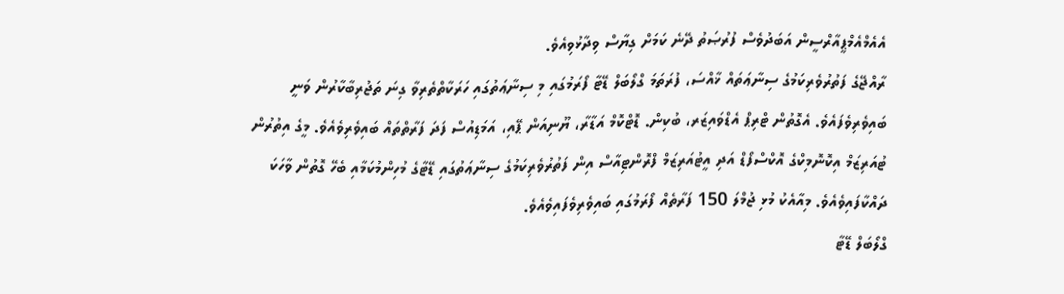އެއެމްއެމްޕީއާރްސީން އަބަދުވެސް ފުރުޞަތު ދޭނެ ކަމަށް ގިޔާސް ވިދާޅުވިއެވެ.
ރާއްޖޭގެ ފަތުރުވެރިކަމުގެ ސިނާޢަތައް ޚާއްސަ، ފުރަތަމަ ގްލޯބަލް ޑޭޓާ ފޯރަމުގައި މި ސިނާޢަތުގައި ހަރަކާތްތެރިވާ ގިނަ ތަޖުރިބާކާރުން ވަނީ ބައިވެރިވެފައެވެ. އެގޮތުން ޓްރިޕް އެޑްވައިޒަރ، ބުކިން. ޑޮޓްކޮމް އަޑާރާ، ޔޫނިއަން ޕޭއި، އަމަޑިއުސް ފަދަ ފަރާތްތައް ބައިވެރިވެއެވެ. މީގެ އިތުރުން ޓުއަރިޒަމް އިކޮނޮމިކްގެ އޮކްސްފޯޑް އަދި އީޓުއަރިޒަމް ފްރޮންޓިއާސް އިން ފަތުރުވެރިކަމުގެ ސިނާޢަތުގައި ޑޭޓާގެ މުހިންމުކަމާއި ބެހޭ ގޮތުން ވާހަކަ ދައްކާފައިވެއެވެ. މިއާއެކު މުޅި ޖުމްލަ 150 ފަރާތެއް ފޯރަމުގައި ބައިވެރިވެފައިވެއެވެ.
ގްލޯބަލް ޑޭޓާ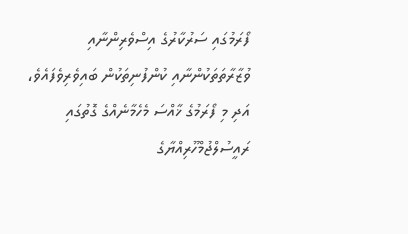ފޯރަމުގައި ސަރުކާރުގެ އިސްވެރިންނާއި ވުޒާރާތަތަކުންނާއި ކުންފުނިތަކުން ބައިވެރިވެފައެވެ، އަދި މި ފޯރަމުގެ ޚާއްސަ މެހެމާނެއްގެ ގޮތުގައި ރައީސުލްޖުމްހޫރިއްޔާގެ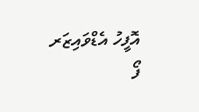އޮފީހު އެޑްވައިޒަރ ފޯ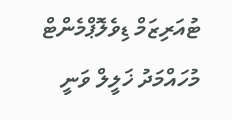ޓުއަރިޒަމް ޑިވެލޮޕްމެންޓް މުހައްމަދު ޚަލީލް ވަނީ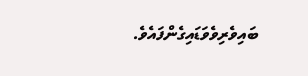ބައިވެރިވެވަޑައިގެންފައެވެ.